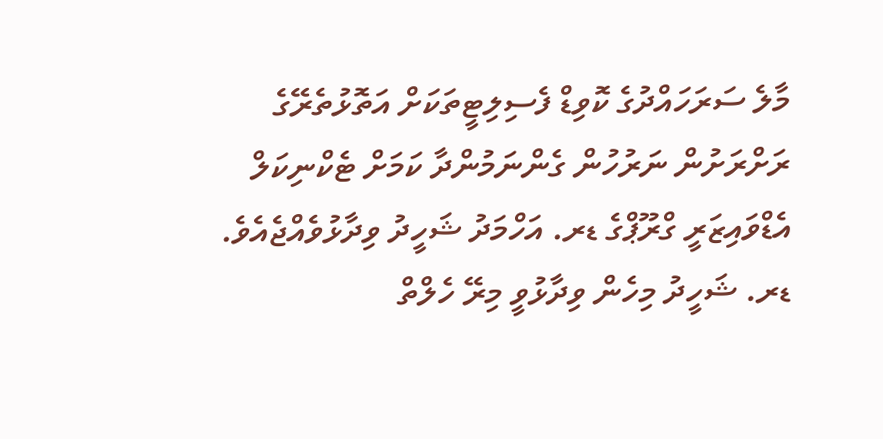މާލެ ސަރަހައްދުގެ ކޮވިޑް ފެސިލިޓީތަކަށް އަތޮޅުތެރޭގެ ރަށްރަށުން ނަރުހުން ގެންނަމުންދާ ކަމަށް ޓެކްނިކަލް އެޑްވައިޒަރީ ގްރޫޕްގެ ޑރ. އަހްމަދު ޝަހީދު ވިދާޅުވެއްޖެއެވެ.
ޑރ. ޝަހީދު މިހެން ވިދާޅުވީ މިރޭ ހެލްތް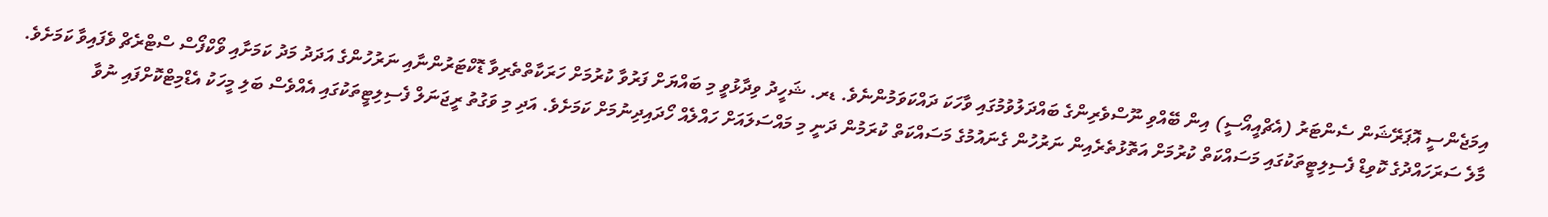އިމަޖެންސީ އޮޕަރޭޝަން ސެންޓަރު (އެޗްއީއޯސީ) އިން ބޭއްވި ނޫސްވެރިންގެ ބައްދަލުވުމުގައި ވާހަކަ ދައްކަވަމުންނެވެ. ޑރ. ޝަހީދު ވިދާޅުވީ މި ބައްޔަށް ފަރުވާ ކުރުމަށް ހަރަކާތްތެރިވާ ޑޮކްޓަރުންނާއި ނަރުހުންގެ އަދަދު މަދު ކަމަށާއި ވޯކްފޯސް ސްޓްރެޗް ވެފައިވާ ކަމަށެވެ.
މާލެ ސަރަހައްދުގެ ކޮވިޑް ފެސިލިޓީތަކުގައި މަސައްކަތް ކުރުމަށް އަތޮޅުތެރެއިން ނަރުހުން ގެނައުމުގެ މަސައްކަތް ކުރަމުން ދަނީ މި މައްސަލައަށް ހައްލެއް ހޯދައިދިނުމަށް ކަމަށެވެ. އަދި މި ވަގުތު ރީޖަނަލް ފެސިލިޓީތަކުގައި އެއްވެސް ބަލި މީހަކު އެޑްމިޓްކޮށްފައި ނުވާ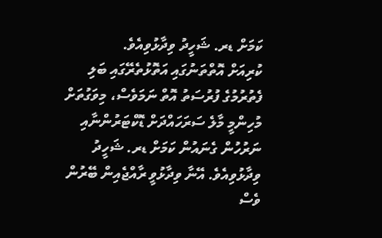ކަމަށް ޑރ. ޝަހީދު ވިދާޅުވިއެވެ.
ކުރިއަށް އޮތްތަނުގައި އަތޮޅުތެރޭގައި ބަލި ފެތުރުމުގެ ފުރުސަތު އޮތް ނަމަވެސް، މިވަގުތަށް މުހިންމީ މާލެ ސަރަހައްދަށް ޑޮކްޓަރުންނާއި ނަރުހުން ގެނައުން ކަމަށް ޑރ. ޝަހީދު ވިދާޅުވިއެވެ. އޭނާ ވިދާޅުވީ ރާއްޖެއިން ބޭރުން ވެސް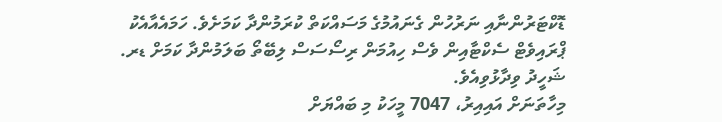ޑޮކްޓަރުންނާއި ނަރުހުން ގެނައުމުގެ މަސައްކަތް ކުރަމުންދާ ކަމަށެވެ. ހަމައެއާއެކު ޕްރައިވެޓް ސެކްޓާއިން ވެސް ހިއުމަން ރިސޯސަސް ލިބޭތޯ ބަލަމުންދާ ކަމަށް ޑރ. ޝަހީދު ވިދާޅުވިއެވެ.
މިހާތަނަށް އައިއިރު، 7047 މީހަކު މި ބައްޔަށް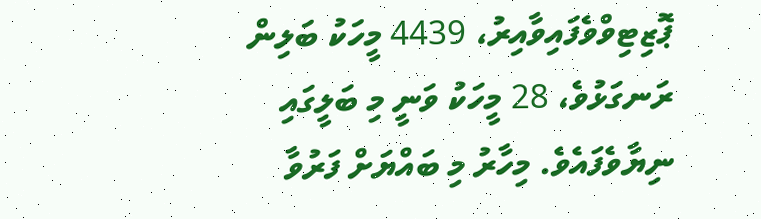ޕޮޒިޓިވްވެފައިވާއިރު، 4439 މީހަކު ބަލިން ރަނގަޅުވެ، 28 މީހަކު ވަނީ މި ބަލީގައި ނިޔާވެފައެވެ. މިހާރު މި ބައްޔަށް ފަރުވާ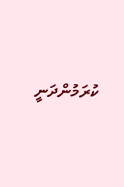ކުރަމުންދަނީ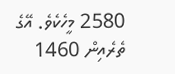2580 މީހެކެވެ. އޭގެ ތެރެއިން 1460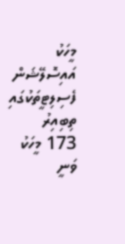މީހަކު އައިސޮލޭޝަން ފެސިލިޓީތަކުގައި ތިބިއިރު 173 މީހަކު ވަނީ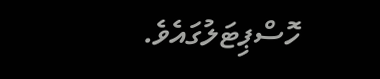ހޮސްޕިޓަލުގައެވެ.